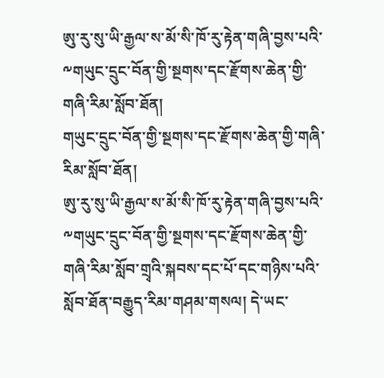ཨུ་རུ་སུ་ཡི་རྒྱལ་ས་མོ་སི་ཁོ་རུ་རྟེན་གཞི་བྱས་པའི་༸གཡུང་དྲུང་བོན་གྱི་སྔགས་དང་རྫོགས་ཆེན་གྱི་གཞི་རིམ་སློབ་ཐོན།
གཡུང་དྲུང་བོན་གྱི་སྔགས་དང་རྫོགས་ཆེན་གྱི་གཞི་རིམ་སློབ་ཐོན།
ཨུ་རུ་སུ་ཡི་རྒྱལ་ས་མོ་སི་ཁོ་རུ་རྟེན་གཞི་བྱས་པའི་༸གཡུང་དྲུང་བོན་གྱི་སྔགས་དང་རྫོགས་ཆེན་གྱི་གཞི་རིམ་སློབ་གྲྭའི་སྐབས་དང་པོ་དང་གཉིས་པའི་སློབ་ཐོན་བརྒྱུད་རིམ་གཤམ་གསལ། དེ་ཡང་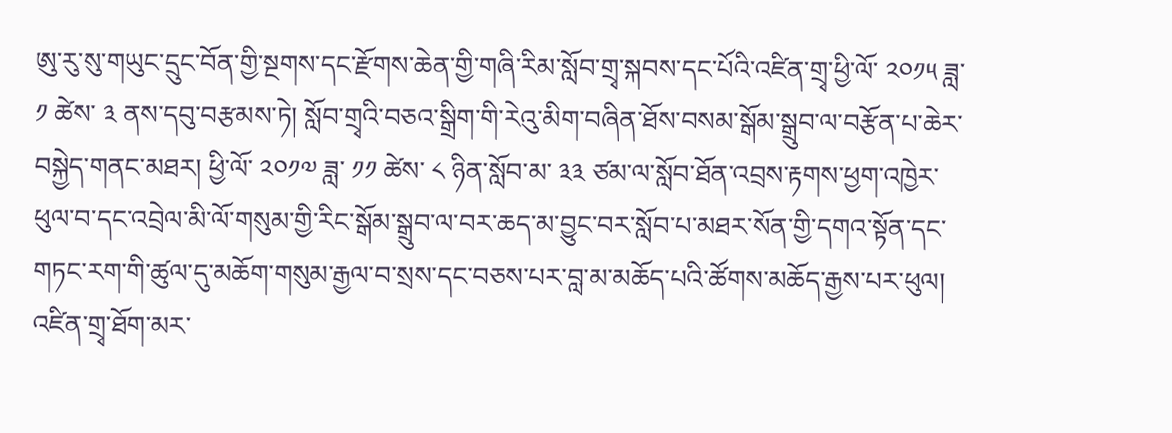ཨུ་རུ་སུ་གཡུང་དྲུང་བོན་གྱི་སྔགས་དང་རྫོགས་ཆེན་གྱི་གཞི་རིམ་སློབ་གྲྭ་སྐབས་དང་པོའི་འཛིན་གྲྭ་ཕྱི་ལོ་ ༢༠༡༥ ཟླ་ ༡ ཚེས་ ༣ ནས་དབུ་བརྩམས་ཏེ། སློབ་གྲྭའི་བཅའ་སྒྲིག་གི་རེའུ་མིག་བཞིན་ཐོས་བསམ་སྒོམ་སྒྲུབ་ལ་བརྩོན་པ་ཆེར་བསྐྱེད་གནང་མཐར། ཕྱི་ལོ་ ༢༠༡༧ ཟླ་ ༡༡ ཚེས་ ༨ ཉིན་སློབ་མ་ ༣༣ ཙམ་ལ་སློབ་ཐོན་འབྲས་རྟགས་ཕྱག་འཁྱེར་ཕུལ་བ་དང་འབྲེལ་མི་ལོ་གསུམ་གྱི་རིང་སྒོམ་སྒྲུབ་ལ་བར་ཆད་མ་བྱུང་བར་སློབ་པ་མཐར་སོན་གྱི་དགའ་སྟོན་དང་གཏང་རག་གི་ཚུལ་དུ་མཆོག་གསུམ་རྒྱལ་བ་སྲས་དང་བཅས་པར་བླ་མ་མཆོད་པའི་ཚོགས་མཆོད་རྒྱས་པར་ཕུལ།
འཛིན་གྲྭ་ཐོག་མར་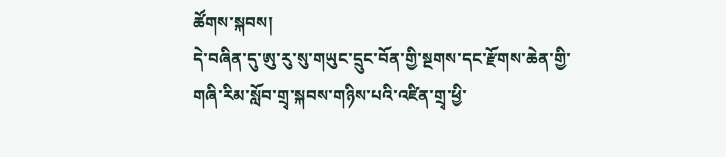ཚོགས་སྐབས།
དེ་བཞིན་དུ་ཨུ་རུ་སུ་གཡུང་དྲུང་བོན་གྱི་སྔགས་དང་རྫོགས་ཆེན་གྱི་གཞི་རིམ་སློབ་གྲྭ་སྐབས་གཉིས་པའི་འཛིན་གྲྭ་ཕྱི་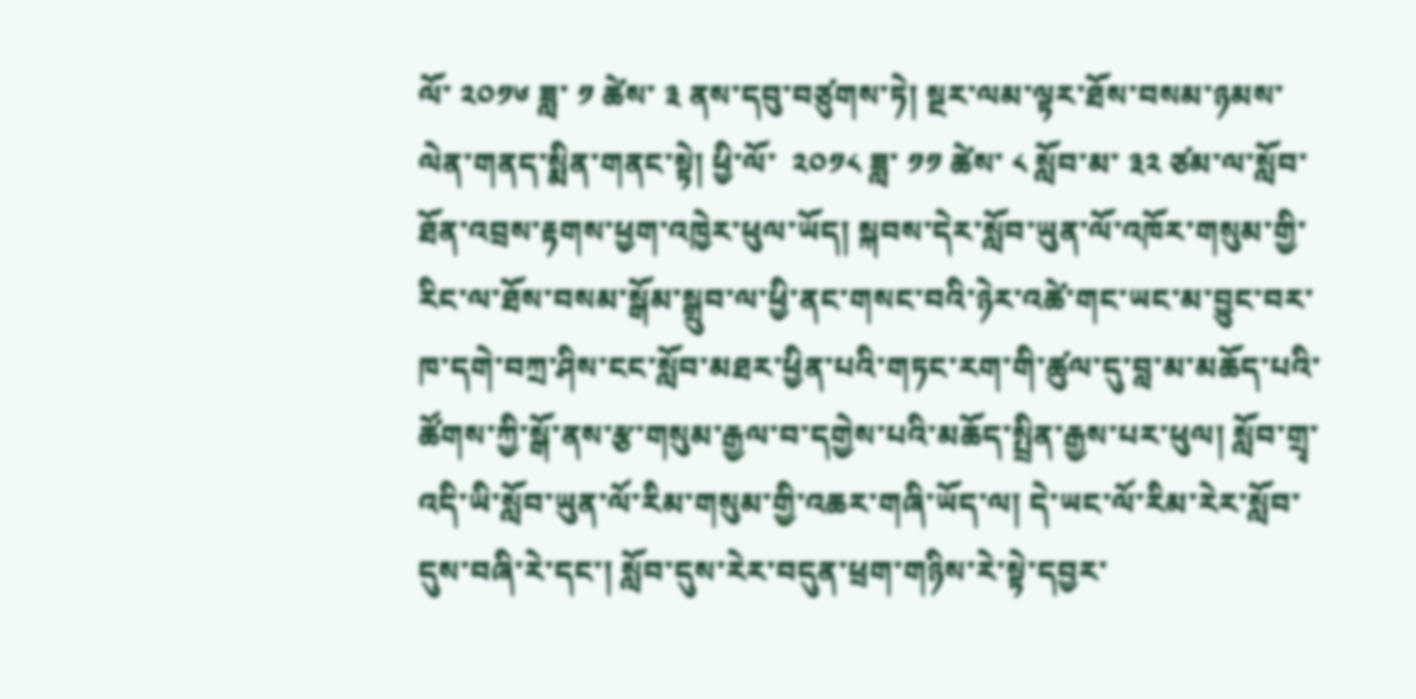ལོ་ ༢༠༡༦ ཟླ་ ༡ ཚེས་ ༣ ནས་དབུ་བཙུགས་ཏེ། སྔར་ལམ་ལྟར་ཐོས་བསམ་ཉམས་ལེན་གནད་སྨིན་གནང་སྟེ། ཕྱི་ལོ་  ༢༠༡༨ ཟླ་ ༡༡ ཚེས་ ༨ སློབ་མ་ ༣༢ ཙམ་ལ་སློབ་ཐོན་འབྲས་རྟགས་ཕྱག་འཁྱེར་ཕུལ་ཡོད། སྐབས་དེར་སློབ་ཡུན་ལོ་འཁོར་གསུམ་གྱི་རིང་ལ་ཐོས་བསམ་སྒོམ་སྒྲུབ་ལ་ཕྱི་ནང་གསང་བའི་ཉེར་འཚེ་གང་ཡང་མ་བྱུང་བར་ཁ་དགེ་བཀྲ་ཤིས་ངང་སློབ་མཐར་ཕྱིན་པའི་གཏང་རག་གི་ཚུལ་དུ་བླ་མ་མཆོད་པའི་ཚོགས་ཀྱི་སྒོ་ནས་རྩ་གསུམ་རྒྱལ་བ་དགྱེས་པའི་མཆོད་སྤྲིན་རྒྱས་པར་ཕུལ། སློབ་གྲྭ་འདི་ཡི་སློབ་ཡུན་ལོ་རིམ་གསུམ་གྱི་འཆར་གཞི་ཡོད་ལ། དེ་ཡང་ལོ་རིམ་རེར་སློབ་དུས་བཞི་རེ་དང་། སློབ་དུས་རེར་བདུན་ཕྲག་གཉིས་རེ་སྟེ་དབྱར་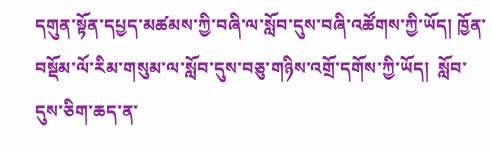དགུན་སྟོན་དཔྱད་མཚམས་ཀྱི་བཞི་ལ་སློབ་དུས་བཞི་འཚོགས་ཀྱི་ཡོད། ཁྱོན་བསྡོམ་ལོ་རིམ་གསུམ་ལ་སློབ་དུས་བཅུ་གཉིས་འགྲོ་དགོས་ཀྱི་ཡོད།  སློབ་དུས་ཅིག་ཆད་ན་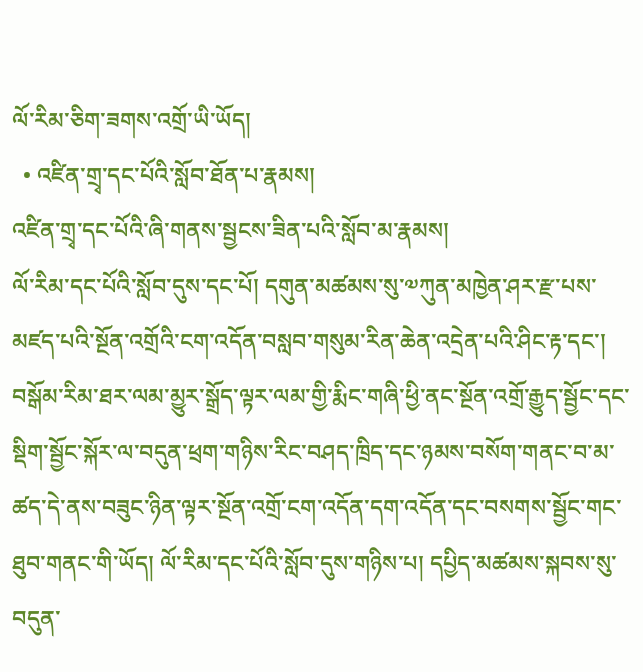ལོ་རིམ་ཅིག་ཟགས་འགྲོ་ཡི་ཡོད།
  • འཛིན་གྲྭ་དང་པོའི་སློབ་ཐོན་པ་རྣམས།
འཛིན་གྲྭ་དང་པོའི་ཞི་གནས་སྦྱངས་ཟིན་པའི་སློབ་མ་རྣམས།
ལོ་རིམ་དང་པོའི་སློབ་དུས་དང་པོ། དགུན་མཚམས་སུ་༧ཀུན་མཁྱེན་ཤར་རྫ་པས་མཛད་པའི་སྔོན་འགྲོའི་ངག་འདོན་བསླབ་གསུམ་རིན་ཆེན་འདྲེན་པའི་ཤིང་རྟ་དང་། བསྒོམ་རིམ་ཐར་ལམ་མྱུར་སྒྲོད་ལྟར་ལམ་གྱི་རྨིང་གཞི་ཕྱི་ནང་སྔོན་འགྲོ་རྒྱུད་སྦྱོང་དང་སྡིག་སྦྱོང་སྐོར་ལ་བདུན་ཕྲག་གཉིས་རིང་བཤད་ཁྲིད་དང་ཉམས་བསོག་གནང་བ་མ་ཚད་དེ་ནས་བཟུང་ཉིན་ལྟར་སྔོན་འགྲོ་ངག་འདོན་དག་འདོན་དང་བསགས་སྦྱོང་གང་ཐུབ་གནང་གི་ཡོད། ལོ་རིམ་དང་པོའི་སློབ་དུས་གཉིས་པ། དཔྱིད་མཚམས་སྐབས་སུ་བདུན་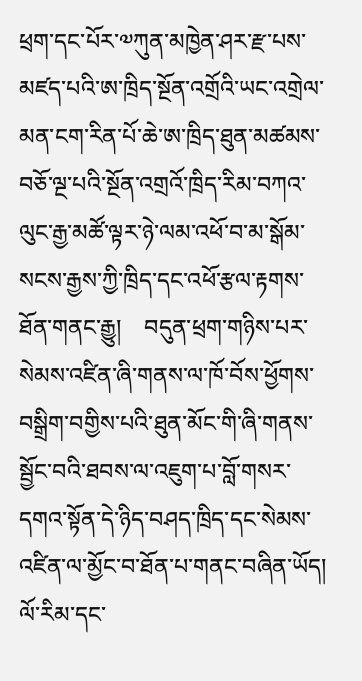ཕྲག་དང་པོར་༧ཀུན་མཁྱེན་ཤར་རྫ་པས་མཛད་པའི་ཨ་ཁྲིད་སྔོན་འགྲོའི་ཡང་འགྲེལ་མན་ངག་རིན་པོ་ཆེ་ཨ་ཁྲིད་ཐུན་མཚམས་བཅོ་ལྔ་པའི་སྔོན་འགྲའོ་ཁྲིད་རིམ་བཀའ་ལུང་རྒྱ་མཚོ་ལྟར་ཉེ་ལམ་འཕོ་བ་མ་སྒོམ་སངས་རྒྱས་ཀྱི་ཁྲིད་དང་འཕོ་རྩལ་རྟགས་ཐོན་གནང་རྒྱུ།    བདུན་ཕྲག་གཉིས་པར་སེམས་འཛིན་ཞི་གནས་ལ་ཁོ་བོས་ཕྱོགས་བསྒྲིག་བགྱིས་པའི་ཐུན་མོང་གི་ཞི་གནས་སྦྱོང་བའི་ཐབས་ལ་འཇུག་པ་བློ་གསར་དགའ་སྟོན་དེ་ཉིད་བཤད་ཁྲིད་དང་སེམས་འཛིན་ལ་མྱོང་བ་ཐོན་པ་གནང་བཞིན་ཡོད། ལོ་རིམ་དང་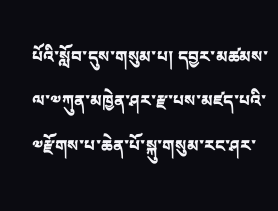པོའི་སློབ་དུས་གསུམ་པ། དབྱར་མཚམས་ལ་༧ཀུན་མཁྱེན་ཤར་རྫ་པས་མཛད་པའི་༧རྫོགས་པ་ཆེན་པོ་སྐུ་གསུམ་རང་ཤར་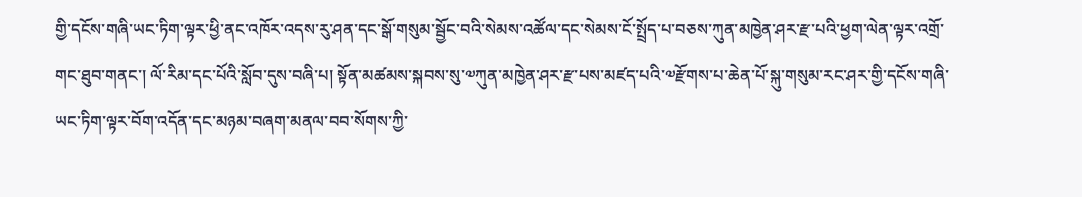གྱི་དངོས་གཞི་ཡང་ཏིག་ལྟར་ཕྱི་ནང་འཁོར་འདས་རུ་ཤན་དང་སྒོ་གསུམ་སྦྱོང་བའི་སེམས་འཚོལ་དང་སེམས་ངོ་སྤྲོད་པ་བཅས་ཀུན་མཁྱེན་ཤར་རྫ་པའི་ཕྱག་ལེན་ལྟར་འགྲོ་གང་ཐུབ་གནང་། ལོ་རིམ་དང་པོའི་སློབ་དུས་བཞི་པ། སྟོན་མཚམས་སྐབས་སུ་༧ཀུན་མཁྱེན་ཤར་རྫ་པས་མཛད་པའི་༧རྫོགས་པ་ཆེན་པོ་སྐུ་གསུམ་རང་ཤར་གྱི་དངོས་གཞི་ཡང་ཏིག་ལྟར་བོག་འདོན་དང་མཉམ་བཞག་མནལ་བབ་སོགས་ཀྱི་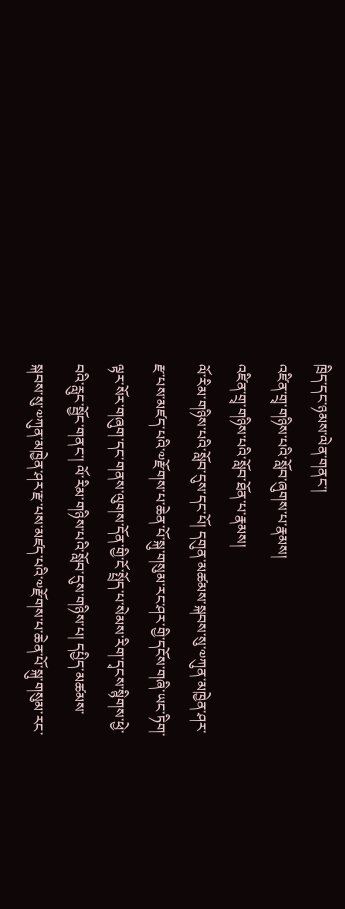ཁྲིད་དང་ཉམས་ལེན་གནང་།
འཛིན་གྲྭ་གཉིས་པའི་སློབ་ཞུགས་པ་རྣམས།
འཛིན་གྲྭ་གཉིས་པའི་སློབ་ཐོན་པ་རྣམས།
ལོ་རིམ་གཉིས་པའི་སློབ་དུས་དང་པོ། དགུན་མཚམས་སྐབས་སུ་༧ཀུན་མཁྱེན་ཤར་རྫ་པས་མཛད་པའི་༧རྫོགས་པ་ཆེན་པོ་སྐུ་གསུམ་རང་ཤར་གྱི་དངོས་གཞི་ཡང་ཏིག་ལྟར་སོར་གཞུག་དང་གནས་ལུགས་དོན་གྱི་ངོ་སྤྲོད་པ་སེམས་རིག་དྭངས་སྙིགས་ཕྱེ་བའི་རླུང་སྦྱོང་གནང་། ལོ་རིམ་གཉིས་པའི་སློབ་དུས་གཉིས་པ། དཔྱིད་མཚམས་སྐབས་སུ་༧ཀུན་མཁྱེན་ཤར་རྫ་པས་མཛད་པའི་༧རྫོགས་པ་ཆེན་པོ་སྐུ་གསུམ་རང་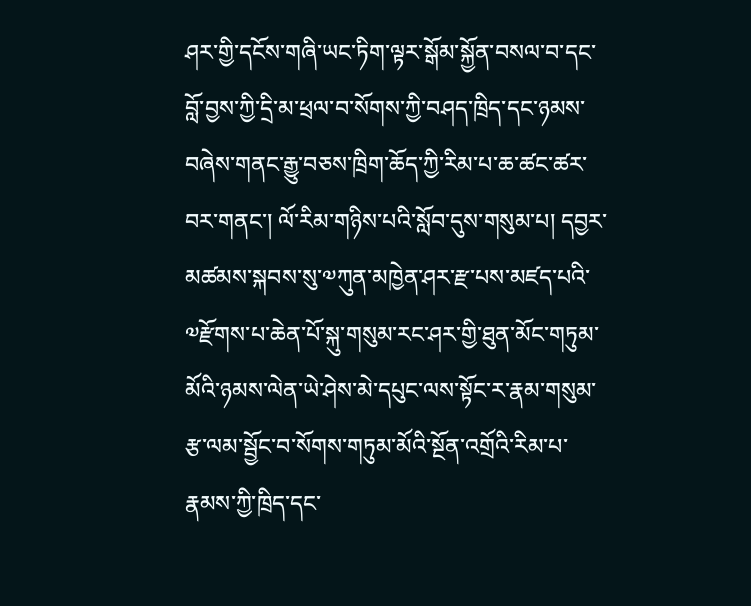ཤར་གྱི་དངོས་གཞི་ཡང་ཏིག་ལྟར་སྒོམ་སྐྱོན་བསལ་བ་དང་བློ་བྱས་ཀྱི་དྲི་མ་ཕྲལ་བ་སོགས་ཀྱི་བཤད་ཁྲིད་དང་ཉམས་བཞེས་གནང་རྒྱུ་བཅས་ཁྲིག་ཆོད་ཀྱི་རིམ་པ་ཆ་ཚང་ཚར་བར་གནང་། ལོ་རིམ་གཉིས་པའི་སློབ་དུས་གསུམ་པ། དབྱར་མཚམས་སྐབས་སུ་༧ཀུན་མཁྱེན་ཤར་རྫ་པས་མཛད་པའི་༧རྫོགས་པ་ཆེན་པོ་སྐུ་གསུམ་རང་ཤར་གྱི་ཐུན་མོང་གཏུམ་མོའི་ཉམས་ལེན་ཡེ་ཤེས་མེ་དཔུང་ལས་སྟོང་ར་རྣམ་གསུམ་རྩ་ལམ་སྦྱོང་བ་སོགས་གཏུམ་མོའི་སྔོན་འགྲོའི་རིམ་པ་རྣམས་ཀྱི་ཁྲིད་དང་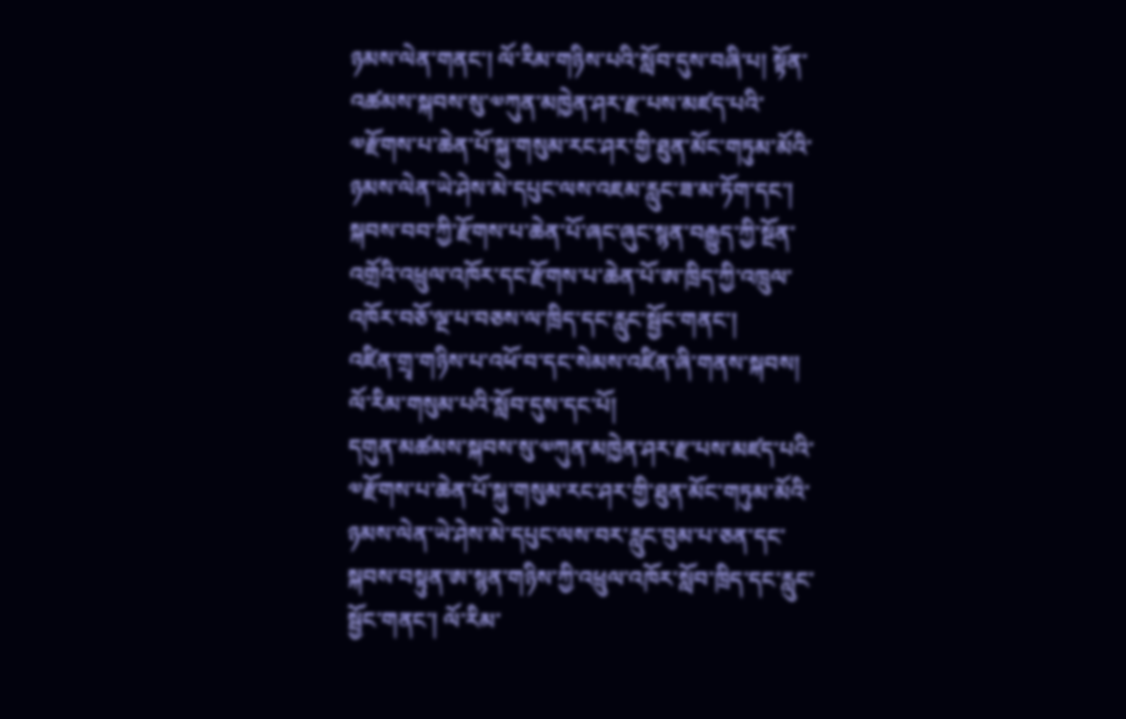ཉམས་ལེན་གནང་། ལོ་རིམ་གཉིས་པའི་སློབ་དུས་བཞི་པ། སྟོན་འཚམས་སྐབས་སུ་༧ཀུན་མཁྱེན་ཤར་རྫ་པས་མཛད་པའི་༧རྫོགས་པ་ཆེན་པོ་སྐུ་གསུམ་རང་ཤར་གྱི་ཐུན་མོང་གཏུམ་མོའི་ཉམས་ལེན་ཡེ་ཤེས་མེ་དཔུང་ལས་འཇམ་རླུང་ཟ་མ་ཏོག་དང་། སྐབས་བབ་ཀྱི་རྫོགས་པ་ཆེན་པོ་ཞང་ཞུང་སྙན་བརྒྱུད་ཀྱི་སྔོན་འགྲོའི་འཕྲུལ་འཁོར་དང་རྫོགས་པ་ཆེན་པོ་ཨ་ཁྲིད་ཀྱི་འཁྲུལ་འཁོར་བཅོ་ལྔ་པ་བཅས་ལ་ཁྲིད་དང་རླུང་སྦྱོང་གནང་།
འཛིན་གྲྭ་གཉིས་པ་འཕོ་བ་དང་སེམས་འཛིན་ཞི་གནས་སྐབས།
ལོ་རིམ་གསུམ་པའི་སློབ་དུས་དང་པོ།
དགུན་མཚམས་སྐབས་སུ་༧ཀུན་མཁྱེན་ཤར་རྫ་པས་མཛད་པའི་༧རྫོགས་པ་ཆེན་པོ་སྐུ་གསུམ་རང་ཤར་གྱི་ཐུན་མོང་གཏུམ་མོའི་ཉམས་ལེན་ཡེ་ཤེས་མེ་དཔུང་ལས་བར་རླུང་བུམ་པ་ཅན་དང་སྐབས་བསྟུན་ཨ་སྙན་གཉིས་ཀྱི་འཕྲུལ་འཁོར་སློབ་ཁྲིད་དང་རླུང་སྦྱོང་གནང་། ལོ་རིམ་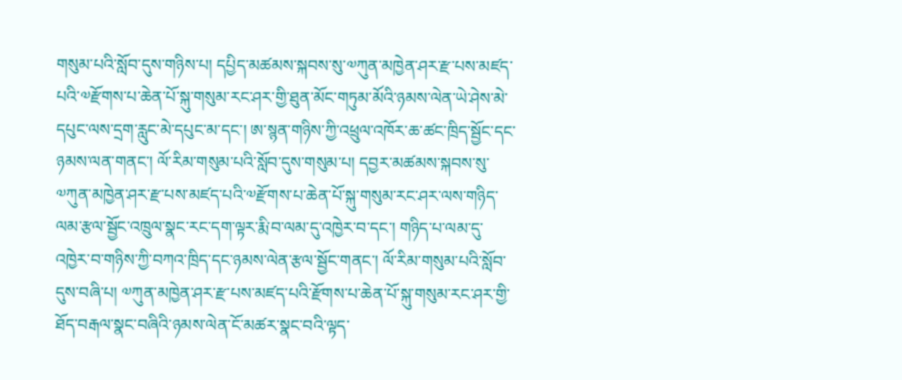གསུམ་པའི་སློབ་དུས་གཉིས་པ། དཔྱིད་མཚམས་སྐབས་སུ་༧ཀུན་མཁྱེན་ཤར་རྫ་པས་མཛད་པའི་༧རྫོགས་པ་ཆེན་པོ་སྐུ་གསུམ་རང་ཤར་གྱི་ཐུན་མོང་གཏུམ་མོའི་ཉམས་ལེན་ཡེ་ཤེས་མེ་དཔུང་ལས་དྲག་རླུང་མེ་དཔུང་མ་དང་། ཨ་སྙན་གཉིས་ཀྱི་འཕྲུལ་འཁོར་ཆ་ཚང་ཁྲིད་སྦྱོང་དང་ཉམས་ལན་གནང་། ལོ་རིམ་གསུམ་པའི་སློབ་དུས་གསུམ་པ། དབྱར་མཚམས་སྐབས་སུ་༧ཀུན་མཁྱེན་ཤར་རྫ་པས་མཛད་པའི་༧རྫོགས་པ་ཆེན་པོ་སྐུ་གསུམ་རང་ཤར་ལས་གཉིད་ལམ་རྩལ་སྦྱོང་འཁྲུལ་སྣང་རང་དག་ལྟར་རྨི་བ་ལམ་དུ་འཁྱེར་བ་དང་། གཉིད་པ་ལམ་དུ་འཁྱེར་བ་གཉིས་ཀྱི་བཀའ་ཁྲིད་དང་ཉམས་ལེན་རྩལ་སྦྱོང་གནང་། ལོ་རིམ་གསུམ་པའི་སློབ་དུས་བཞི་པ། ༧ཀུན་མཁྱེན་ཤར་རྫ་པས་མཛད་པའི་རྫོགས་པ་ཆེན་པོ་སྐུ་གསུམ་རང་ཤར་གྱི་ཐོད་བརྒལ་སྣང་བཞིའི་ཉམས་ལེན་ངོ་མཚར་སྣང་བའི་ལྟད་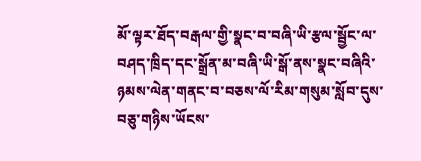མོ་ལྟར་ཐོད་བརྒལ་གྱི་སྣང་བ་བཞི་ཡི་རྩལ་སྦྱོང་ལ་བཤད་ཁྲིད་དང་སྒྲོན་མ་བཞི་ཡི་སྒོ་ནས་སྣང་བཞིའི་ཉམས་ལེན་གནང་བ་བཅས་ལོ་རིམ་གསུམ་སློབ་དུས་བཅུ་གཉིས་ཡོངས་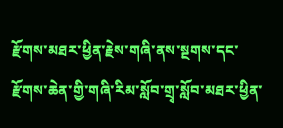རྫོགས་མཐར་ཕྱིན་རྗེས་གཞི་ནས་སྔགས་དང་རྫོགས་ཆེན་གྱི་གཞི་རིམ་སློབ་གྲྭ་སློབ་མཐར་ཕྱིན་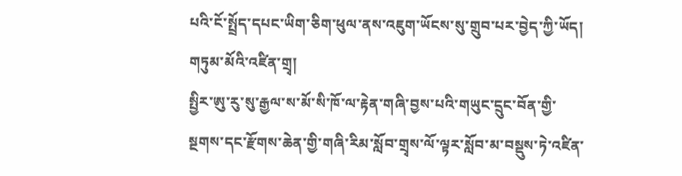པའི་ངོ་སྤྲོད་དཔང་ཡིག་ཅིག་ཕུལ་ནས་འཇུག་ཡོངས་སུ་གྲུབ་པར་བྱེད་ཀྱི་ཡོད།
གཏུམ་མོའི་འཛིན་གྲྭ།
སྤྱིར་ཨུ་རུ་སུ་རྒྱལ་ས་མོ་སི་ཁོ་ལ་རྟེན་གཞི་བྱས་པའི་གཡུང་དྲུང་བོན་གྱི་སྔགས་དང་རྫོགས་ཆེན་གྱི་གཞི་རིམ་སློབ་གྲྭས་ལོ་ལྟར་སློབ་མ་བསྡུས་ཏེ་འཛིན་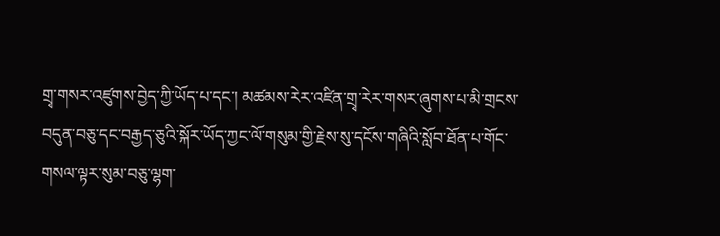གྲྭ་གསར་འཛུགས་བྱེད་ཀྱི་ཡོད་པ་དང་། མཚམས་རེར་འཛིན་གྲྭ་རེར་གསར་ཞུགས་པ་མི་གྲངས་བདུན་བཅུ་དང་བརྒྱད་ཅུའི་སྐོར་ཡོད་ཀྱང་ལོ་གསུམ་གྱི་རྗེས་སུ་དངོས་གཞིའི་སློབ་ཐོན་པ་གོང་གསལ་ལྟར་སུམ་བཅུ་ལྷག་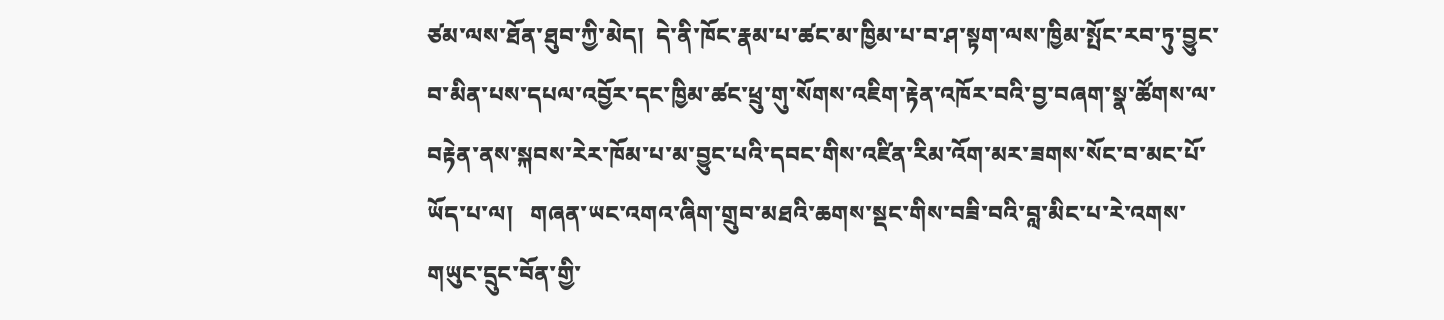ཙམ་ལས་ཐོན་ཐུབ་ཀྱི་མེད།  དེ་ནི་ཁོང་རྣམ་པ་ཚང་མ་ཁྱིམ་པ་བ་ཤ་སྟག་ལས་ཁྱིམ་སྤོང་རབ་ཏུ་བྱུང་བ་མིན་པས་དཔལ་འབྱོར་དང་ཁྱིམ་ཚང་ཕྲུ་གུ་སོགས་འཇིག་རྟེན་འཁོར་བའི་བྱ་བཞག་སྣ་ཚོགས་ལ་བརྟེན་ནས་སྐབས་རེར་ཁོམ་པ་མ་བྱུང་པའི་དབང་གིས་འཛིན་རིམ་འོག་མར་ཟགས་སོང་བ་མང་པོ་ཡོད་པ་ལ།   གཞན་ཡང་འགའ་ཞིག་གྲུབ་མཐའི་ཆགས་སྡང་གིས་བཟི་བའི་བླ་མིང་པ་རེ་འགས་གཡུང་དྲུང་བོན་གྱི་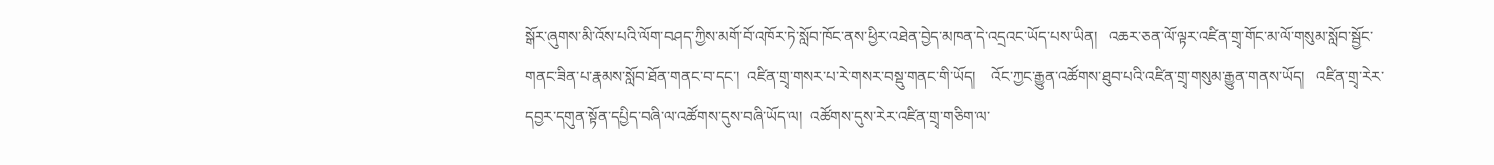སྒོར་ཞུགས་མི་འོས་པའི་ལོག་བཤད་ཀྱིས་མགོ་བོ་འཁོར་ཏེ་སློབ་ཁོང་ནས་ཕྱིར་འཐེན་བྱེད་མཁན་དེ་འདྲའང་ཡོད་པས་ཡིན།   འཆར་ཅན་ལོ་ལྟར་འཛིན་གྲྭ་གོང་མ་ལོ་གསུམ་སློབ་སྦྱོང་གནང་ཟིན་པ་རྣམས་སློབ་ཐོན་གནང་བ་དང་།  འཛིན་གྲྭ་གསར་པ་རེ་གསར་བསྡུ་གནང་གི་ཡོད།    འོང་ཀྱང་རྒྱུན་འཚོགས་ཐུབ་པའི་འཛིན་གྲྭ་གསུམ་རྒྱུན་གནས་ཡོད།   འཛིན་གྲྭ་རེར་དབྱར་དགུན་སྟོན་དཔྱིད་བཞི་ལ་འཚོགས་དུས་བཞི་ཡོད་ལ།  འཚོགས་དུས་རེར་འཛིན་གྲྭ་གཅིག་ལ་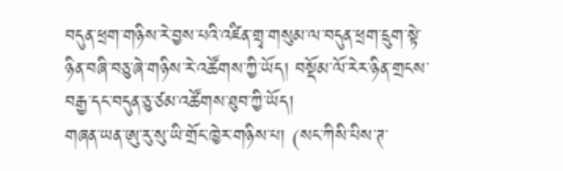བདུན་ཕྲག་གཉིས་རེ་བྱས་པའི་འཛིན་གྲྭ་གསུམ་ལ་བདུན་ཕྲག་དྲུག་སྟེ་ཉིན་བཞི་བཅུ་ཞེ་གཉིས་རེ་འཚོགས་ཀྱི་ཡོད། བསྡོམ་ལོ་རེར་ཉིན་གྲངས་བརྒྱ་དང་བདུན་ཅུ་ཙམ་འཚོགས་ཐུབ་ཀྱི་ཡོད།
གཞན་ཡན་ཨུ་རུ་སུ་ཡི་གྲོང་ཁྱེར་གཉིས་པ། (སང་ཀིསི་པིས་ཊ་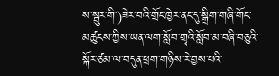ས་སྦུར་གི་)ཟེར་བའི་གྲོང་ཁྱེར་ནང་དུ་སྒྲིག་གཞི་གོང་མཚུངས་ཀྱིས་ཡན་ལག་སློབ་གྲྭའི་སློབ་མ་བཞི་བཅུའི་སྐོར་ཙམ་ལ་བདུན་ཕྲག་གཉིས་རེ་བྱས་པའི་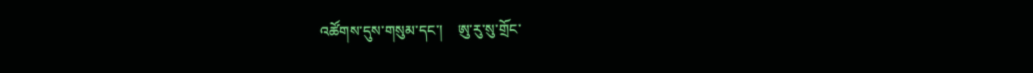འཚོགས་དུས་གསུམ་དང་།    ཨུ་རུ་སུ་གྲོང་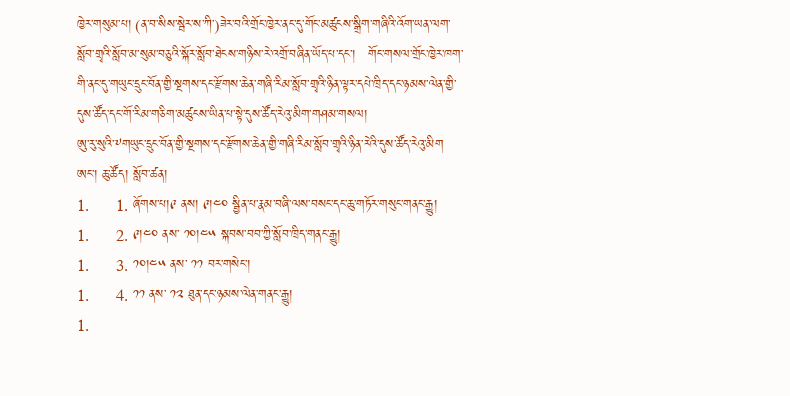ཁྱེར་གསུམ་པ། (ན་བ་སིས་སྦེར་ས་ཀི་)ཟེར་བའི་གྲོང་ཁྱེར་ནང་དུ་གོང་མཚུངས་སྒྲིག་གཞིའི་འོག་ཡན་ལག་སློབ་གྲྭའི་སློབ་མ་སུམ་བཅུའི་སྐོར་སློབ་ཐེངས་གཉིས་རེ་འགྲོ་བཞིན་ཡོད་པ་དང་།   གོང་གསལ་གྲོང་ཁྱེར་ཁག་གི་ནང་དུ་གཡུང་དྲུང་བོན་གྱི་སྔགས་དང་རྫོགས་ཆེན་གཞི་རིམ་སློབ་གྲྭའི་ཉིན་ལྟར་དཔེ་ཁྲིད་དང་ཉམས་ལེན་གྱི་དུས་ཚོད་དང་གོ་རིམ་གཅིག་མཚུངས་ཡིན་པ་སྟེ་དུས་ཚོད་རེའུ་མིག་གཤམ་གསལ།
ཨུ་རུ་སུའི་༸གཡུང་དྲུང་བོན་གྱི་སྔགས་དང་རྫོགས་ཆེན་གྱི་གཞི་རིམ་སློབ་གྲྭའི་ཉིན་རེའི་དུས་ཚོད་རེའུ་མིག
ཨང་། ཆུ་ཚོད། སློབ་ཚན།
1.      1. ཞོགས་པ།༩ ནས། ༩།༤༠ སྦྱིན་པ་རྣམ་བཞི་ལས་བསང་དང་ཆུ་གཏོར་གསུང་གནང་རྒྱུ།
1.      2. ༩།༤༠ ནས་ ༡༠།༤༥ སྐབས་བབ་ཀྱི་སློབ་ཁྲིད་གནང་རྒྱུ།
1.      3. ༡༠།༤༥ ནས་ ༡༡ བར་གསེང་།
1.      4. ༡༡ ནས་ ༡༢ ཐུན་དང་ཉམས་ལེན་གནང་རྒྱུ།
1.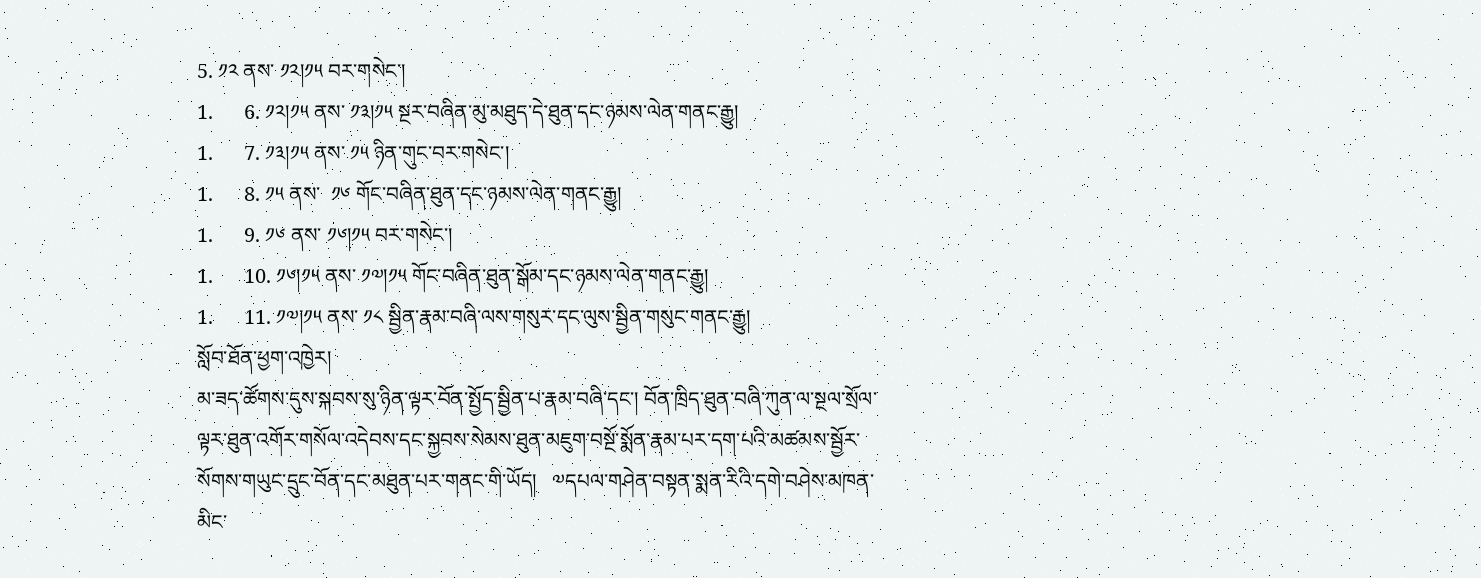5. ༡༢ ནས་ ༡༢།༡༥ བར་གསེང་།
1.      6. ༡༢།༡༥ ནས་ ༡༣།༡༥ སྔར་བཞིན་མུ་མཐུད་དེ་ཐུན་དང་ཉམས་ལེན་གནང་རྒྱུ།
1.      7. ༡༣།༡༥ ནས་ ༡༥ ཉིན་གུང་བར་གསེང་།
1.      8. ༡༥ ནས་  ༡༦ གོང་བཞིན་ཐུན་དང་ཉམས་ལེན་གནང་རྒྱུ།
1.      9. ༡༦ ནས་ ༡༦།༡༥ བར་གསེང་།
1.      10. ༡༦།༡༥ ནས་ ༡༧།༡༥ གོང་བཞིན་ཐུན་སྒོམ་དང་ཉམས་ལེན་གནང་རྒྱུ།
1.      11. ༡༧།༡༥ ནས་ ༡༨ སྦྱིན་རྣམ་བཞི་ལས་གསུར་དང་ལུས་སྦྱིན་གསུང་གནང་རྒྱུ།
སློབ་ཐོན་ཕྱག་འཁྱེར།
མ་ཟད་ཚོགས་དུས་སྐབས་སུ་ཉིན་ལྟར་བོན་སྤྱོད་སྦྱིན་པ་རྣམ་བཞི་དང་། བོན་ཁྲིད་ཐུན་བཞི་ཀུན་ལ་སྔལ་སྲོལ་ལྟར་ཐུན་འགོར་གསོལ་འདེབས་དང་སྐྱབས་སེམས་ཐུན་མཇུག་བསྔོ་སྨོན་རྣམ་པར་དག་པའི་མཚམས་སྦྱོར་སོགས་གཡུང་དྲུང་བོན་དང་མཐུན་པར་གནང་གི་ཡོད།   ༧དཔལ་གཤེན་བསྟན་སྨན་རིའི་དགེ་བཤེས་མཁན་མིང་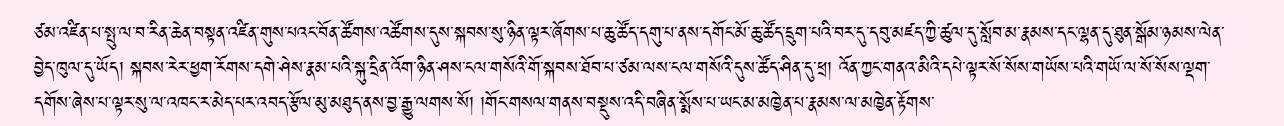ཙམ་འཛིན་པ་སྤུ་ལ་བ་རིན་ཆེན་བསྟན་འཛིན་གུས་པའང་བོན་ཚོགས་འཚོགས་དུས་སྐབས་སུ་ཉིན་ལྟར་ཞོགས་པ་ཆུ་ཚོད་དགུ་པ་ནས་དགོང་མོ་ཆུ་ཚོད་དྲུག་པའི་བར་དུ་དབུ་མཛད་ཀྱི་ཚུལ་དུ་སློབ་མ་རྣམས་དང་ལྷན་དུ་ཐུན་སྒོམ་ཉམས་ལེན་བྱེད་ཁུལ་དུ་ཡོད། སྐབས་རེར་ཕྱག་རོགས་དགེ་ཤེས་རྣམ་པའི་སྐུ་དྲིན་འོག་ཉིན་ཤས་ངལ་གསོའི་གོ་སྐབས་ཐོབ་པ་ཙམ་ལས་ངལ་གསོའི་དུས་ཚོད་ཤིན་དུ་ཕྲ། འོན་ཀྱང་གནའ་མིའི་དཔེ་ལྟར་སོ་སོས་གཡོས་པའི་གཡོ་ལ་སོ་སོས་ལྡག་དགོས་ཞེས་པ་ལྟར་སུ་ལ་འཁང་ར་མེད་པར་འབད་རྩོལ་མུ་མཐུད་ནས་བྱ་རྒྱུ་ལགས་སོ། །གོང་གསལ་གནས་བསྡུས་འདི་བཞིན་སྨོས་པ་ཡང་མ་མཁྱེན་པ་རྣམས་ལ་མཁྱེན་རྟོགས་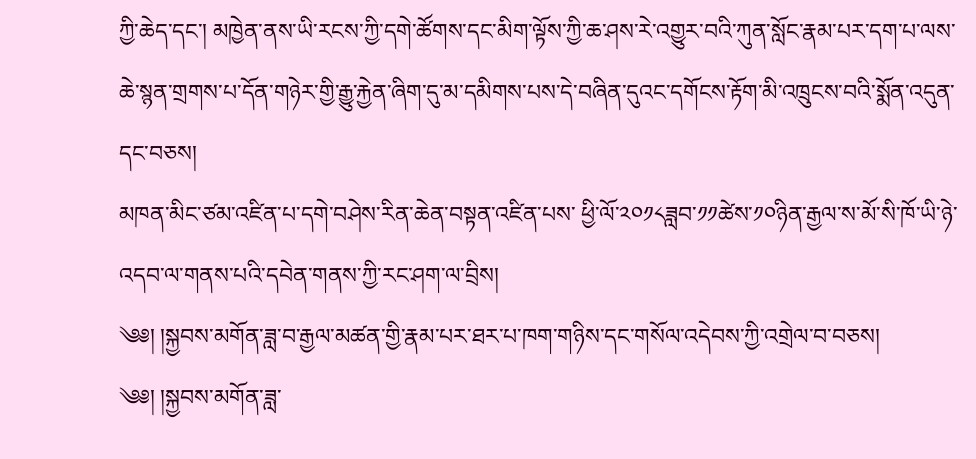ཀྱི་ཆེད་དང་། མཁྱེན་ནས་ཡི་རངས་ཀྱི་དགེ་ཚོགས་དང་མིག་ལྟོས་ཀྱི་ཆ་ཤས་རེ་འགྱུར་བའི་ཀུན་སློང་རྣམ་པར་དག་པ་ལས་ཆེ་སྙན་གྲགས་པ་དོན་གཉེར་གྱི་རྒྱུ་རྐྱེན་ཞིག་དུ་མ་དམིགས་པས་དེ་བཞིན་དུའང་དགོངས་རྟོག་མི་འཁྲུངས་བའི་སྨོན་འདུན་དང་བཅས།
མཁན་མིང་ཙམ་འཛིན་པ་དགེ་བཤེས་རིན་ཆེན་བསྟན་འཛིན་པས་ ཕྱི་ལོ་༢༠༡༨ཟླབ་༡༡ཚེས་༡༠ཉིན་རྒྱལ་ས་མོ་སི་ཁོ་ཡི་ཉེ་འདབ་ལ་གནས་པའི་དབེན་གནས་ཀྱི་རང་ཤག་ལ་བྲིས།
༄༅། །སྐྱབས་མགོན་ཟླ་བ་རྒྱལ་མཚན་གྱི་རྣམ་པར་ཐར་པ་ཁག་གཉིས་དང་གསོལ་འདེབས་ཀྱི་འགྲེལ་བ་བཅས།
༄༅། །སྐྱབས་མགོན་ཟླ་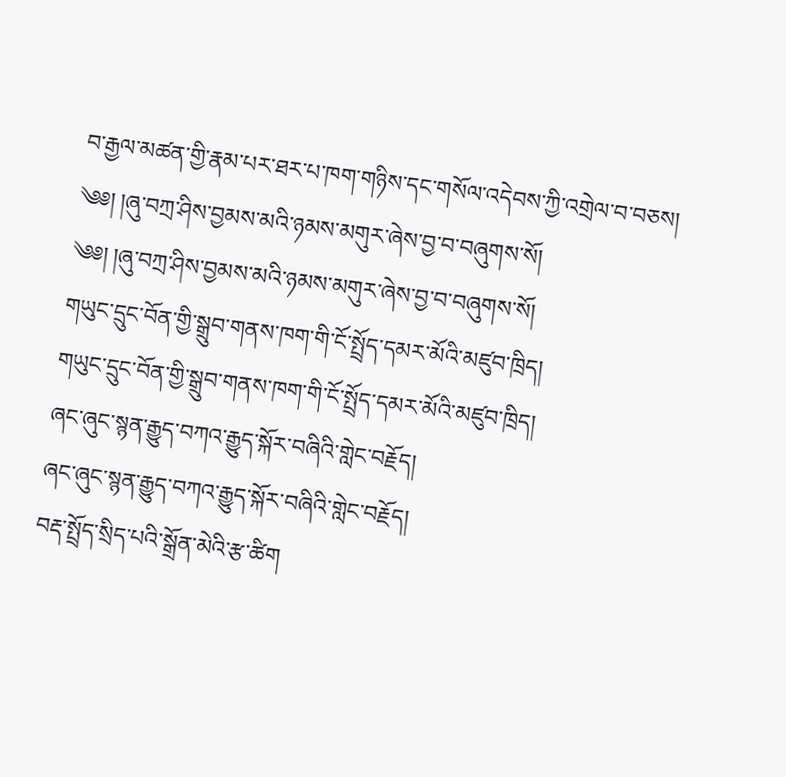བ་རྒྱལ་མཚན་གྱི་རྣམ་པར་ཐར་པ་ཁག་གཉིས་དང་གསོལ་འདེབས་ཀྱི་འགྲེལ་བ་བཅས།
༄༅། །ཞུ་བཀྲ་ཤིས་བྱམས་མའི་ཉམས་མགུར་ཞེས་བྱ་བ་བཞུགས་སོ།
༄༅། །ཞུ་བཀྲ་ཤིས་བྱམས་མའི་ཉམས་མགུར་ཞེས་བྱ་བ་བཞུགས་སོ།
གཡུང་དྲུང་བོན་གྱི་སྒྲུབ་གནས་ཁག་གི་ངོ་སྤྲོད་དམར་མོའི་མཛུབ་ཁྲིད།
གཡུང་དྲུང་བོན་གྱི་སྒྲུབ་གནས་ཁག་གི་ངོ་སྤྲོད་དམར་མོའི་མཛུབ་ཁྲིད།
ཞང་ཞུང་སྙན་རྒྱུད་བཀའ་རྒྱུད་སྐོར་བཞིའི་གླེང་བརྗོད།
ཞང་ཞུང་སྙན་རྒྱུད་བཀའ་རྒྱུད་སྐོར་བཞིའི་གླེང་བརྗོད།
བརྡ་སྤྲོད་སྲིད་པའི་སྒྲོན་མེའི་རྩ་ཚིག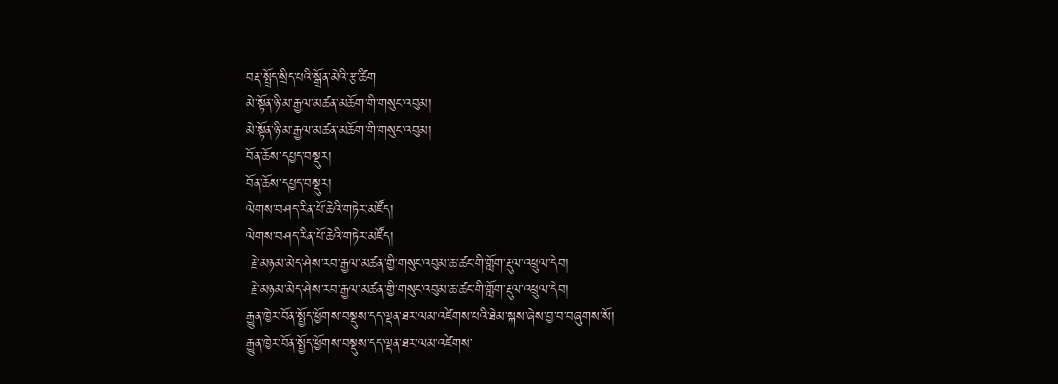བརྡ་སྤྲོད་སྲིད་པའི་སྒྲོན་མེའི་རྩ་ཚིག
མེ་སྟོན་ཉི་མ་རྒྱལ་མཚན་མཆོག་གི་གསུང་འབུམ།
མེ་སྟོན་ཉི་མ་རྒྱལ་མཚན་མཆོག་གི་གསུང་འབུམ།
བོན་ཆོས་དཔྱད་བསྡུར།
བོན་ཆོས་དཔྱད་བསྡུར།
ལེགས་བཤད་རིན་པོ་ཆེའི་གཏེར་མཛོད།
ལེགས་བཤད་རིན་པོ་ཆེའི་གཏེར་མཛོད།
 རྗེ་མཉམ་མེད་ཤེས་རབ་རྒྱལ་མཚན་གྱི་གསུང་འབུམ་ཆ་ཚང་གི་གློག་རྡུལ་འཕྲུལ་དེབ།
 རྗེ་མཉམ་མེད་ཤེས་རབ་རྒྱལ་མཚན་གྱི་གསུང་འབུམ་ཆ་ཚང་གི་གློག་རྡུལ་འཕྲུལ་དེབ།
རྒྱུན་ཁྱེར་བོན་སྤྱོད་ཕྱོགས་བསྡུས་དད་ལྡན་ཐར་ལམ་འཛེགས་པའི་ཐེམ་སྐས་ཞེས་བྱ་བ་བཞུགས་སོ།
རྒྱུན་ཁྱེར་བོན་སྤྱོད་ཕྱོགས་བསྡུས་དད་ལྡན་ཐར་ལམ་འཛེགས་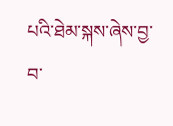པའི་ཐེམ་སྐས་ཞེས་བྱ་བ་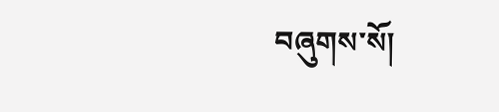བཞུགས་སོ།